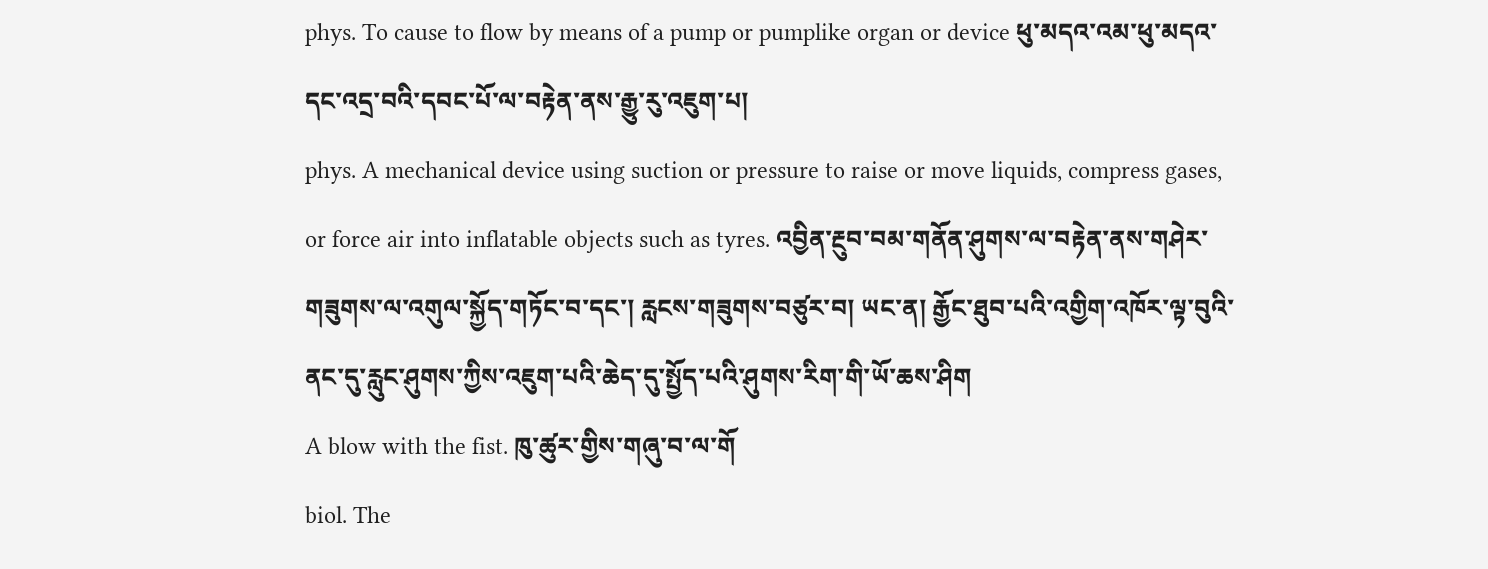phys. To cause to flow by means of a pump or pumplike organ or device ཕུ་མདའ་འམ་ཕུ་མདའ་དང་འདྲ་བའི་དབང་པོ་ལ་བརྟེན་ནས་རྒྱུ་རུ་འཇུག་པ།
phys. A mechanical device using suction or pressure to raise or move liquids, compress gases, or force air into inflatable objects such as tyres. འབྱིན་རྔུབ་བམ་གནོན་ཤུགས་ལ་བརྟེན་ནས་གཤེར་གཟུགས་ལ་འགུལ་སྐྱོད་གཏོང་བ་དང་། རླངས་གཟུགས་བཙུར་བ། ཡང་ན། རྒྱོང་ཐུབ་པའི་འགྱིག་འཁོར་ལྟ་བུའི་ནང་དུ་རླུང་ཤུགས་ཀྱིས་འཇུག་པའི་ཆེད་དུ་སྤྱོད་པའི་ཤུགས་རིག་གི་ཡོ་ཆས་ཤིག
A blow with the fist. ཁུ་ཚུར་གྱིས་གཞུ་བ་ལ་གོ
biol. The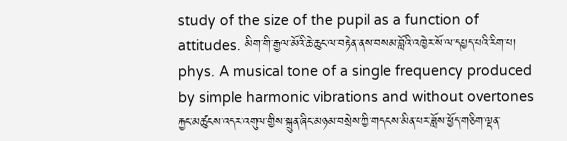study of the size of the pupil as a function of attitudes. མིག་གི་རྒྱལ་མོའི་ཆེ་ཆུང་ལ་བརྟེན་ནས་བསམ་བློའི་འཁྱེར་སོ་ལ་དཔྱད་པའི་རིག་པ།
phys. A musical tone of a single frequency produced by simple harmonic vibrations and without overtones རྐྱང་མཚུངས་འདར་འགུལ་གྱིས་སྐྲུན་ཞིང་མཉམ་བསྲེས་ཀྱི་གདངས་མིན་པར་ཟློས་ཕྱོད་གཅིག་ལྡན་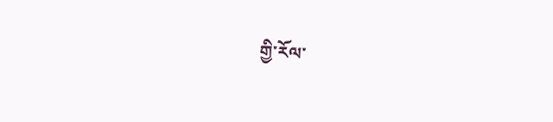གྱི་རོལ་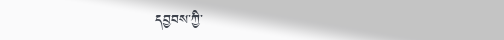དབྱབས་ཀྱི་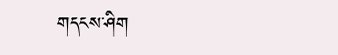གདངས་ཤིག